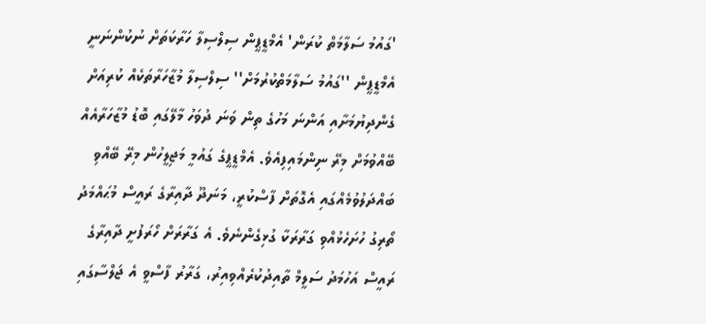'ގައުމު ސަލާމަތް ކުރަން' އެމްޑީޕީން ސިލްސިލާ ހަރާކަތަށް ނުކުންނަނީ
އެމްޑީޕީން ''ގައުމު ސަލާމަތްކުރުމަށް'' ސިލްސިލާ މުޒާހަރާތަކެއް ކުރިއަށް ގެންދިޔުމަށާއި އަންނަ މަހުގެ ތިން ވަނަ ދުވަހު މާލޭގައި ބޮޑު މުޒާހަރާއެއް ބޭއްވުމަށް މިރޭ ނިންމައިފިއެވެ. އެމްޑީޕީގެ ގައުމީ މަޖިލީހުން މިރޭ ބޭއްވި ބައްދަލުވުމެއްގައި އެގޮތަށް ފާސްކުރީ، މަނަދޫ ދާއިރާގެ ރައީސް މުޙައްމަދު ތޯރިގު ހުށަހެޅުއްވި ގަރާރަކާ ގުޅިގެންނެވެ. އެ ގަރާރަށް ހޯރަފުށީ ދާއިރާގެ ރައީސް އަހުމަދު ސަލީމް ތާއިދުކުރެއްވިއިރު، ގަރާރު ފާސްވީ އެ ޖަލްސާގައި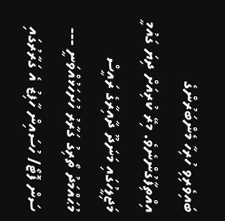ބައިވެރިވި ހުރިހާ މެންބަރުންގެ އިއްތިފާގުންނެވެ. މިރޭ ކުރިއަށް ދިޔަ ގައުމީ މަޖިލީހުގައި މަނަދޫ ދާއިރާގެ ރައީސް މުޙައްމަދު ތޯރިގު ގަރާރު ހުށަހަޅުއްވަނީ --- ސަން ފޮޓޯ/ ހުސައިން ހާފިޒު އެ ގަރާރުގައި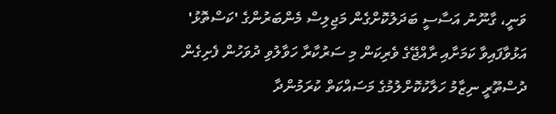ވަނީ، ގާނޫނު އަސާސީ ބަދަލުކޮށްގެން މަޖިލިސް މެންބަރުންގެ 'ކަސްތޮޅު' އަޅުވާފައިވާ ކަމަށާއި ރާއްޖޭގެ ވެރިކަން މި ސަރުކާރާ ހަވާލުވި ދުވަހުން ފެށިގެން ދުސްތޫރީ ނިޒާމު ހަލާކުކޮށްލުމުގެ މަސައްކަތް ކުރަމުންދާ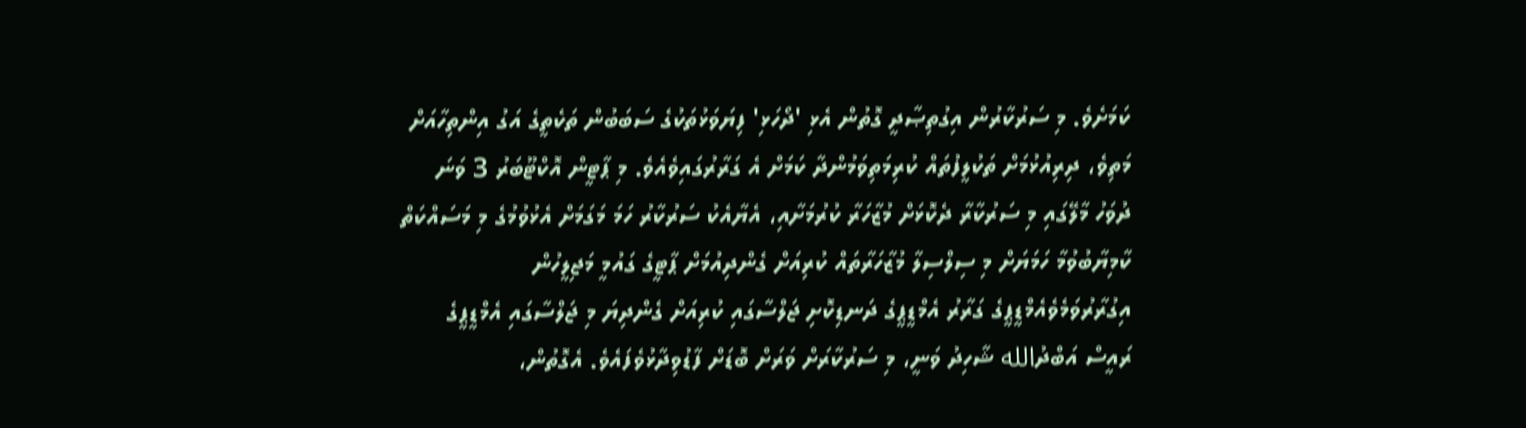ކަމަށެވެ. މި ސަރުކާރުން އިގުތިޞާދީ ގޮތުން އެޅި 'ދޯހަޅި' ފިޔަވަޅުތަކުގެ ސަބަބުން ތަކެތީގެ އަގު އިންތިހާއަށް މަތިވެ، ދިރިއުޅުމަށް ތަކުލީފުތައް ކުރިމަތިވަމުންދާ ކަމަށް އެ ގަރާރުގައިވެއެވެ. މި ޕާޓީން އޮކްޓޫބަރު 3 ވަނަ ދުވަހު މާލޭގައި މި ސަރުކާރާ ދެކޮޅަށް މުޒާހަރާ ކުރުމަށާއި، އެޔާއެކު ސަރުކާރު ހަމަ މަގަމަށް އެޅުވުމުގެ މި މަސައްކަތް ކާމިޔާބުވުމާ ހަމަޔަށް މި ސިލްސިލާ މުޒާހަރާތައް ކުރިއަށް ގެންދިއުމަށް ޕާޓީގެ ގައުމީ މަޖިލީހުން އިގުރާރުވަމެވެއެމްޑީޕީގެ ގަރާރު އެމްޑީޕީގެ ދަނޑިކޮށި ޖަލްސާގައި ކުރިއަށް ގެންދިޔަ މި ޖަލްސާގައި އެމްޑީޕީގެ ރައީސް އަބްދުالله ޝާހިދު ވަނީ، މި ސަރުކާރަށް ވަރަށް ބޮޑަށް ފާޑުވިދާޅުވެފައެވެ. އެގޮތުން،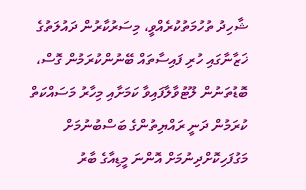ޝާހިދު ތުހުމަތުކުރެއްވީ، މިސަރުކާރުން ދައުލަތުގެ ޚަޒާނާގައި ހުރި ފައިސާތައް ބޭނުންކުރަމުން ގޮސް، ބޮޑުތަނުން ލޫޓުވާލާފައިވާ ކަމަށާއި މިހާރު މަސައްކަތް ކުރަމުން ދަނީ ރައްޔިތުންގެ ބަސްބުނުމަށް މަގުފަހިކޮށްދިނުމަށް އޮންނަ މީޑިއާގެ ބާރު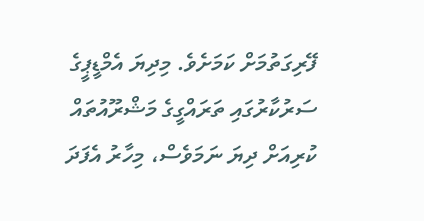ފޭރިގަތުމަށް ކަމަށެވެ. މިދިޔަ އެމްޑީޕީގެ ސަރުކާރުގައި ތަރައްގީގެ މަޝްރޫއުތައް ކުރިއަށް ދިޔަ ނަމަވެސް، މިހާރު އެފަދަ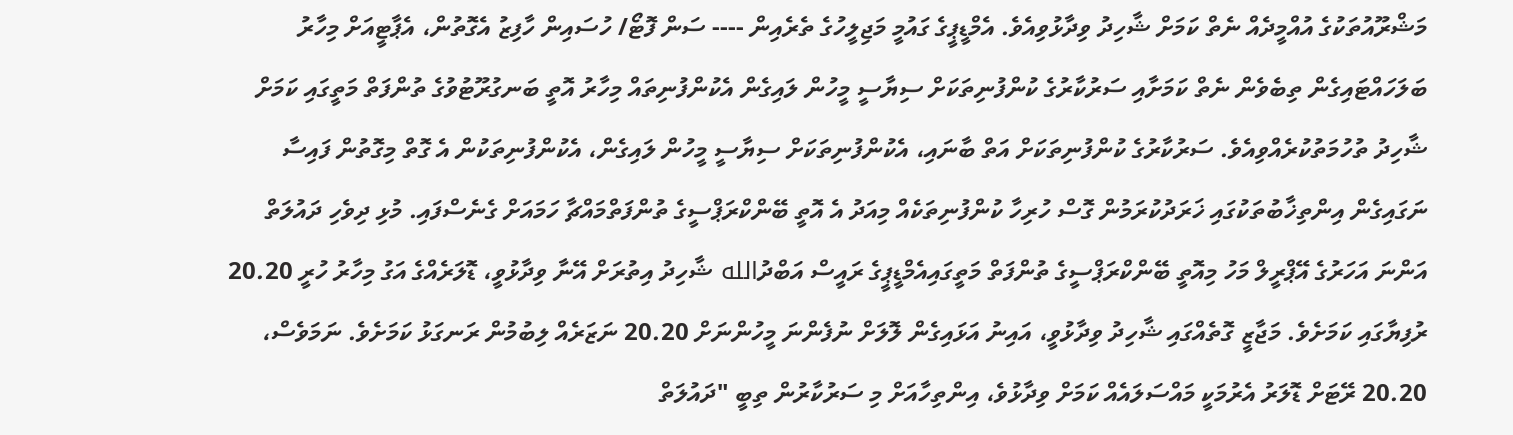މަޝްރޫއުތަކުގެ އުއްމީދެއް ނެތް ކަމަށް ޝާހިދު ވިދާޅުވިއެވެ. އެމްޑީޕީގެ ގައުމީ މަޖިލީހުގެ ތެރެއިން ---- ސަން ފޮޓޯ/ ހުސައިން ހާފިޒު އެގޮތުން، އެޕާޓީއަށް މިހާރު ބަލަހައްޓައިގެން ތިބެވެން ނެތް ކަމަށާއި ސަރުކާރުގެ ކުންފުނިތަކަށް ސިޔާސީ މީހުން ލައިގެން އެކުންފުނިތައް މިހާރު އޮތީ ބަނގުރޫޓުވުގެ ތުންފަތް މަތީގައި ކަމަށް ޝާހިދު ތުހުމަތުކުރެއްވިއެވެ. ސަރުކާރުގެ ކުންފުނިތަކަށް އަތް ބާނައި، އެކުންފުނިތަކަށް ސިޔާސީ މީހުން ލައިގެން، އެކުންފުނިތަކުން އެ ގޮތް މިގޮތުން ފައިސާ ނަގައިގެން އިންތިޚާބުތަކުގައި ޚަރަދުކުރަމުން ގޮސް ހުރިހާ ކުންފުނިތަކެއް މިއަދު އެ އޮތީ ބޭންކްރަޕްސީގެ ތުންފަތްމައްޗާ ހަމައަށް ގެނެސްފައި. މުޅި ދިވެހި ދައުލަތް އަންނަ އަހަރުގެ އޭޕްރީލް މަހު މިއޮތީ ބޭންކްރަޕްސީގެ ތުންފަތް މަތީގައިއެމްޑީޕީގެ ރައީސް އަބްދުالله ޝާހިދު އިތުރަށް އޭނާ ވިދާޅުވީ، ޑޮލަރެއްގެ އަގު މިހާރު ހުރީ 20.20 ރުފިޔާގައި ކަމަށެވެ. މަޖާޒީ ގޮތެއްގައި ޝާހިދު ވިދާޅުވީ، އައިނު އަޅައިގެން ލޮލަށް ނުފެންނަ މީހުންނަށް 20.20 ނަޒަރެއް ލިބުމުން ރަނގަޅު ކަމަށެވެ. ނަމަވެސް، 20.20 ރޭޓަށް ޑޮލަރު އެރުމަކީ މައްސަލައެއް ކަމަށް ވިދާޅުވެ، އިންތިހާއަށް މި ސަރުކާރުން ތިބީ "ދައުލަތް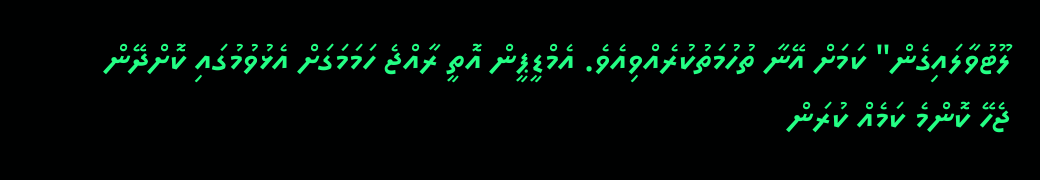ލޫޓުވާލައިގެން" ކަމަށް އޭނާ ތުހުމަތުކުރެއްވިއެވެ. އެމްޑީޕީން އޮތީ ރާއްޖެ ހަމަމަގަށް އެޅުވުމުގައި ކޮށްދޭން ޖެހޭ ކޮންމެ ކަމެއް ކުރަން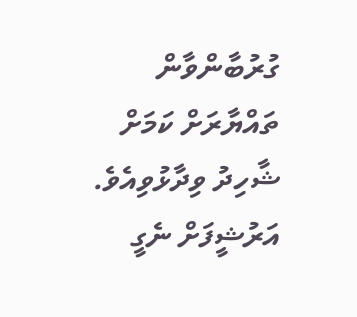ގުރުބާންވާން ތައްޔާރަށް ކަމަށް ޝާހިދު ވިދާޅުވިއެވެ.
އަރުޝީފަށް ނެގީ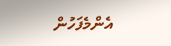އެންމެފަހުން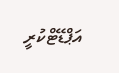އަޕްޑޭޓްކުރީ